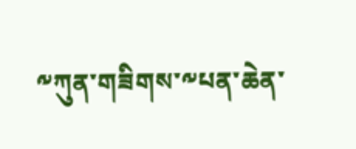༸ཀུན་གཟིགས་༸པན་ཆེན་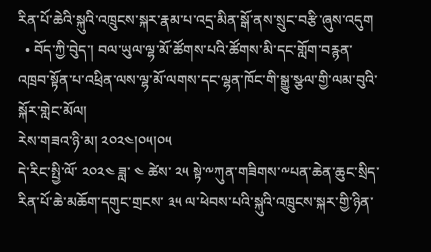རིན་པོ་ཆེའི་སྐུའི་འཁྲུངས་སྐར་རྣམ་པ་འདྲ་མིན་སྒོ་ནས་སྲུང་བརྩི་ཞུས་འདུག
  • བོད་ཀྱི་བེུད་། བལ་ཡུལ་ལྷ་མོ་ཚོགས་པའི་ཚོགས་མི་དང་གློག་བརྙན་འཁྲབ་སྟོན་པ་འཕྲིན་ལས་ལྷ་མོ་ལགས་དང་ལྷན་ཁོང་གི་སྒྱུ་སྩལ་གྱི་ལམ་བུའི་སྐོར་གླེང་མོལ།
རེས་གཟའ་ཉི་མ། ༢༠༢༤།༠༥།༠༥
དེ་རིང་སྤྱི་ལོ་ ༢༠༢༤ ཟླ་ ༤ ཚེས་ ༢༥ སྟེ་༸ཀུན་གཟིགས་༸པན་ཆེན་ཆུང་སྲིད་རིན་པོ་ཆེ་མཆོག་དགུང་གྲངས་ ༣༥ ལ་ཕེབས་པའི་སྐུའི་འཁྲུངས་སྐར་གྱི་ཉིན་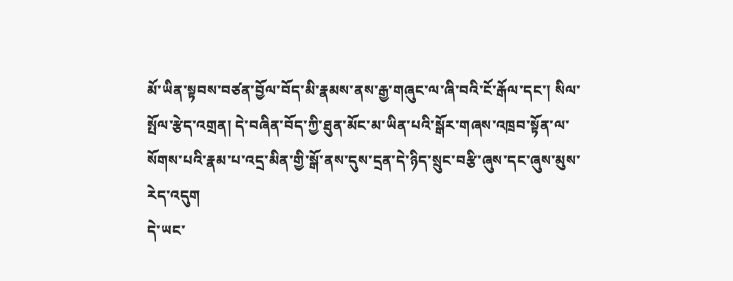མོ་ཡིན་སྟབས་བཙན་བྱོལ་བོད་མི་རྣམས་ནས་རྒྱ་གཞུང་ལ་ཞི་བའི་ངོ་རྒོལ་དང་། སིལ་སྤོལ་རྩེད་འགྲན། དེ་བཞིན་བོད་ཀྱི་ཐུན་མོང་མ་ཡིན་པའི་སྒོར་གཞས་འཁྲབ་སྟོན་ལ་སོགས་པའི་རྣམ་པ་འདྲ་མིན་གྱི་སྒོ་ནས་དུས་དྲན་དེ་ཉིད་སྲུང་བརྩི་ཞུས་དང་ཞུས་མུས་རེད་འདུག
དེ་ཡང་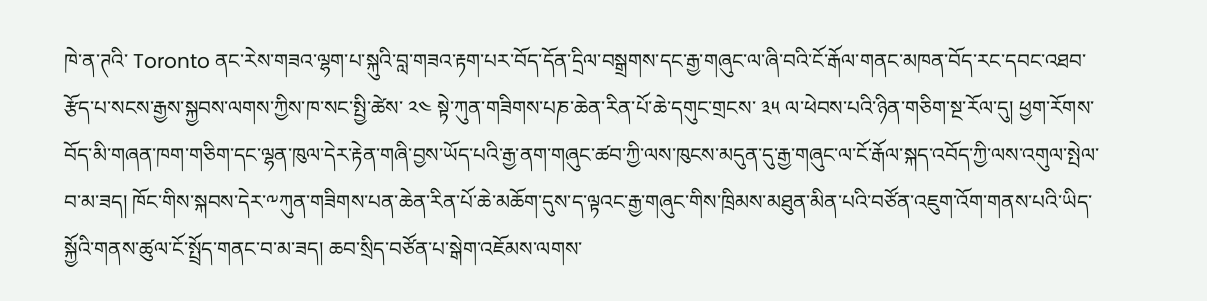ཁེ་ན་ཊའི་ Toronto ནང་རེས་གཟའ་ལྷག་པ་སྐུའི་བླ་གཟའ་རྟག་པར་བོད་དོན་དྲིལ་བསྒྲགས་དང་རྒྱ་གཞུང་ལ་ཞི་བའི་ངོ་རྒོལ་གནང་མཁན་བོད་རང་དབང་འཐབ་རྩོད་པ་སངས་རྒྱས་སྐྱབས་ལགས་ཀྱིས་ཁ་སང་སྤྱི་ཚེས་ ༢༤ སྟེ་ཀུན་གཟིགས་པཎ་ཆེན་རིན་པོ་ཆེ་དགུང་གྲངས་ ༣༥ ལ་ཕེབས་པའི་ཉིན་གཅིག་སྔ་རོལ་དུ། ཕྱག་རོགས་བོད་མི་གཞན་ཁག་གཅིག་དང་ལྷན་ཁུལ་དེར་རྟེན་གཞི་བྱས་ཡོད་པའི་རྒྱ་ནག་གཞུང་ཚབ་ཀྱི་ལས་ཁུངས་མདུན་དུ་རྒྱ་གཞུང་ལ་ངོ་རྒོལ་སྐད་འབོད་ཀྱི་ལས་འགུལ་སྤེལ་བ་མ་ཟད། ཁོང་གིས་སྐབས་དེར་༸ཀུན་གཟིགས་པན་ཆེན་རིན་པོ་ཆེ་མཆོག་དུས་ད་ལྟའང་རྒྱ་གཞུང་གིས་ཁྲིམས་མཐུན་མིན་པའི་བཙོན་འཇུག་འོག་གནས་པའི་ཡིད་སྐྱོའི་གནས་ཚུལ་ངོ་སྤྲོད་གནང་བ་མ་ཟད། ཆབ་སྲིད་བཙོན་པ་སྒེག་འཇོམས་ལགས་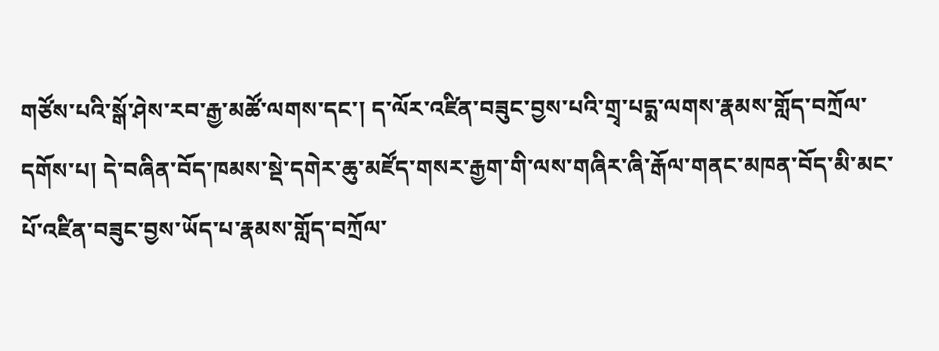གཙོས་པའི་སྒོ་ཤེས་རབ་རྒྱ་མཚོ་ལགས་དང་། ད་ལོར་འཛིན་བཟུང་བྱས་པའི་གྲྭ་པདྨ་ལགས་རྣམས་གློད་བཀྲོལ་དགོས་པ། དེ་བཞིན་བོད་ཁམས་སྡེ་དགེར་ཆུ་མཛོད་གསར་རྒྱག་གི་ལས་གཞིར་ཞི་རྒོལ་གནང་མཁན་བོད་མི་མང་པོ་འཛིན་བཟུང་བྱས་ཡོད་པ་རྣམས་གློད་བཀྲོལ་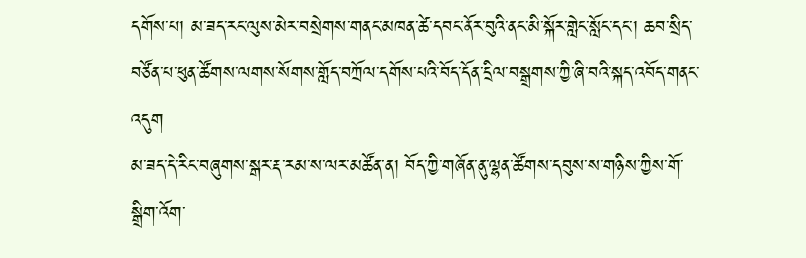དགོས་པ། མ་ཟད་རང་ལུས་མེར་བསྲེགས་གནང་མཁན་ཚེ་དབང་ནོར་བུའི་ནང་མི་སྐོར་གླེང་སློང་དང་། ཆབ་སྲིད་བཙོན་པ་ཕུན་ཚོགས་ལགས་སོགས་གློད་བཀྲོལ་དགོས་པའི་བོད་དོན་དྲིལ་བསྒྲགས་ཀྱི་ཞི་བའི་སྐད་འབོད་གནང་འདུག
མ་ཟད་དེ་རིང་བཞུགས་སྒར་རྡ་རམ་ས་ལར་མཚོན་ན། བོད་ཀྱི་གཞོན་ནུ་ལྷན་ཚོགས་དབུས་ས་གཉིས་ཀྱིས་གོ་སྒྲིག་འོག་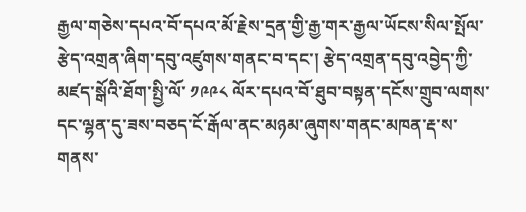རྒྱལ་གཅེས་དཔའ་བོ་དཔའ་མོ་རྗེས་དྲན་གྱི་རྒྱ་གར་རྒྱལ་ཡོངས་སིལ་སྤོལ་རྩེད་འགྲན་ཞིག་དབུ་འཛུགས་གནང་བ་དང་། རྩེད་འགྲན་དབུ་འབྱེད་ཀྱི་མཛད་སྒོའི་ཐོག་སྤྱི་ལོ་ ༡༩༩༨ ལོར་དཔའ་བོ་ཐུབ་བསྟན་དངོས་གྲུབ་ལགས་དང་ལྷན་དུ་ཟས་བཅད་ངོ་རྒོལ་ནང་མཉམ་ཞུགས་གནང་མཁན་རྡ་ས་གནས་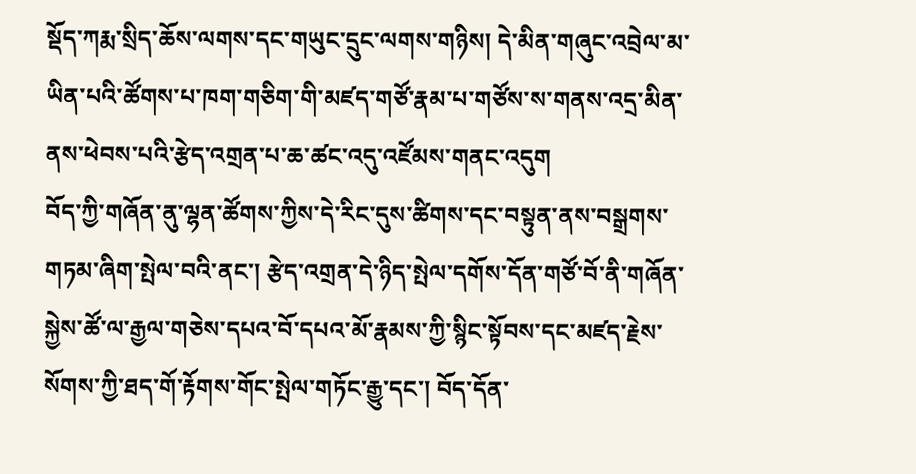སྡོད་ཀརྨ་སྲིད་ཆོས་ལགས་དང་གཡུང་དྲུང་ལགས་གཉིས། དེ་མིན་གཞུང་འབྲེལ་མ་ཡིན་པའི་ཚོགས་པ་ཁག་གཅིག་གི་མཛད་གཙོ་རྣམ་པ་གཙོས་ས་གནས་འདྲ་མིན་ནས་ཕེབས་པའི་རྩེད་འགྲན་པ་ཆ་ཚང་འདུ་འཛོམས་གནང་འདུག
བོད་ཀྱི་གཞོན་ནུ་ལྷན་ཚོགས་ཀྱིས་དེ་རིང་དུས་ཚིགས་དང་བསྟུན་ནས་བསྒྲགས་གཏམ་ཞིག་སྤེལ་བའི་ནང་། རྩེད་འགྲན་དེ་ཉིད་སྤེལ་དགོས་དོན་གཙོ་བོ་ནི་གཞོན་སྐྱེས་ཚོ་ལ་རྒྱལ་གཅེས་དཔའ་བོ་དཔའ་མོ་རྣམས་ཀྱི་སྙིང་སྟོབས་དང་མཛད་རྗེས་སོགས་ཀྱི་ཐད་གོ་རྟོགས་གོང་སྤེལ་གཏོང་རྒྱུ་དང་། བོད་དོན་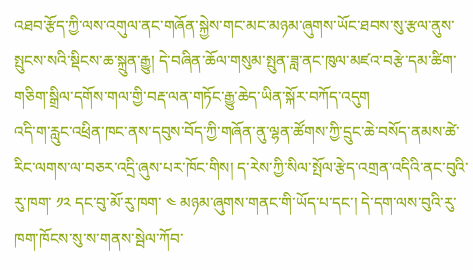འཐབ་རྩོད་ཀྱི་ལས་འགུལ་ནང་གཞོན་སྐྱེས་གང་མང་མཉམ་ཞུགས་ཡོང་ཐབས་སུ་རྩལ་ནུས་སྤུངས་སའི་སྡིངས་ཆ་སྐྲུན་རྒྱུ། དེ་བཞིན་ཆོལ་གསུམ་སྤུན་ཟླ་ནང་ཁུལ་མཛའ་བརྩེ་དམ་ཚིག་གཅིག་སྒྲིལ་དགོས་གལ་གྱི་བརྡ་ལན་གཏོང་རྒྱུ་ཆེད་ཡིན་སྐོར་བཀོད་འདུག
འདི་ག་རླུང་འཕྲིན་ཁང་ནས་དབུས་བོད་ཀྱི་གཞོན་ནུ་ལྷན་ཚོགས་ཀྱི་དྲུང་ཆེ་བསོད་ནམས་ཚེ་རིང་ལགས་ལ་བཅར་འདྲི་ཞུས་པར་ཁོང་གིས། ད་རེས་ཀྱི་སིལ་སྤོལ་རྩེད་འགྲན་འདིའི་ནང་བུའི་རུ་ཁག་ ༡༢ དང་བུ་མོ་རུ་ཁག་ ༤ མཉམ་ཞུགས་གནང་གི་ཡོད་པ་དང་། དེ་དག་ལས་བུའི་རུ་ཁག་ཁོངས་སུ་ས་གནས་སྦེལ་ཀོབ་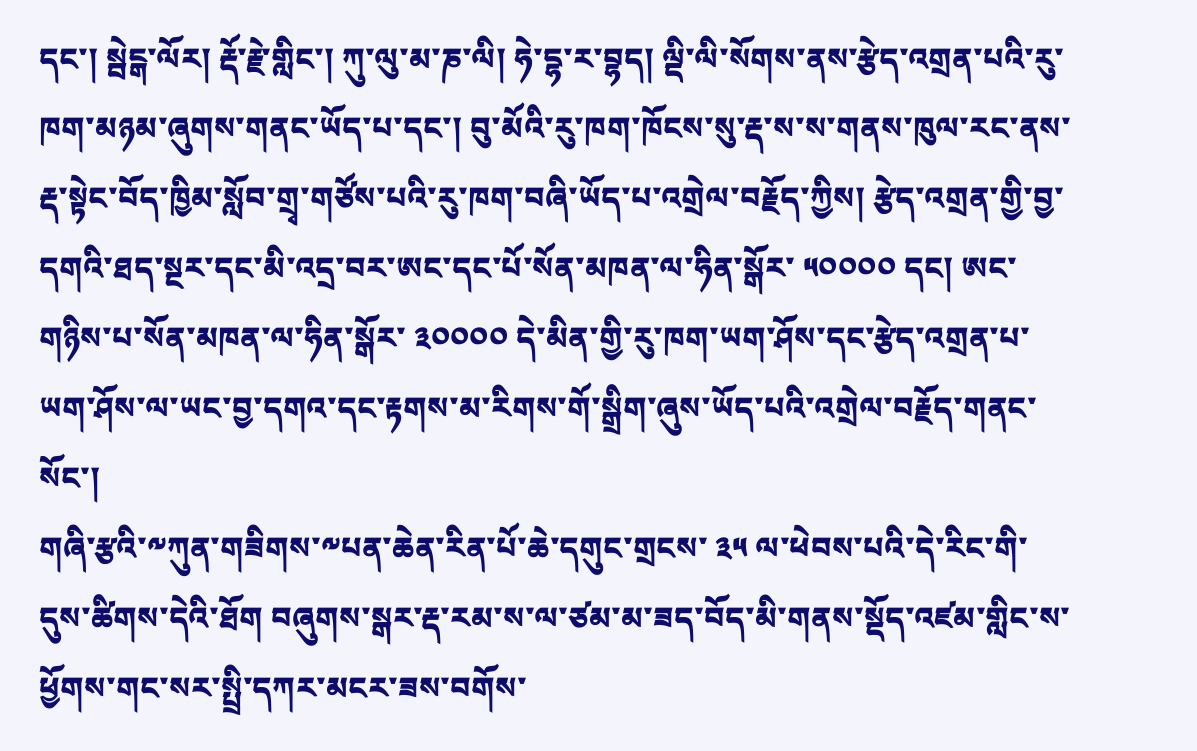དང་། སྦེངྒ་ལོར། རྡོ་རྗེ་གླིང་། ཀུ་ལུ་མ་ཎ་ལི། ཧེ་དྷ་ར་བྷད། ལྡི་ལི་སོགས་ནས་རྩེད་འགྲན་པའི་རུ་ཁག་མཉམ་ཞུགས་གནང་ཡོད་པ་དང་། བུ་མོའི་རུ་ཁག་ཁོངས་སུ་རྡ་ས་ས་གནས་ཁུལ་རང་ནས་རྡ་སྟེང་བོད་ཁྱིམ་སློབ་གྲྭ་གཙོས་པའི་རུ་ཁག་བཞི་ཡོད་པ་འགྲེལ་བརྗོད་ཀྱིས། རྩེད་འགྲན་གྱི་བྱ་དགའི་ཐད་སྔར་དང་མི་འདྲ་བར་ཨང་དང་པོ་སོན་མཁན་ལ་ཧིན་སྒོར་ ༥༠༠༠༠ དང། ཨང་གཉིས་པ་སོན་མཁན་ལ་ཧིན་སྒོར་ ༣༠༠༠༠ དེ་མིན་གྱི་རུ་ཁག་ཡག་ཤོས་དང་རྩེད་འགྲན་པ་ཡག་ཤོས་ལ་ཡང་བྱ་དགའ་དང་རྟགས་མ་རིགས་གོ་སྒྲིག་ཞུས་ཡོད་པའི་འགྲེལ་བརྗོད་གནང་སོང་།
གཞི་རྩའི་༸ཀུན་གཟིགས་༸པན་ཆེན་རིན་པོ་ཆེ་དགུང་གྲངས་ ༣༥ ལ་ཕེབས་པའི་དེ་རིང་གི་དུས་ཚིགས་དེའི་ཐོག བཞུགས་སྒར་རྡ་རམ་ས་ལ་ཙམ་མ་ཟད་བོད་མི་གནས་སྡོད་འཛམ་གླིང་ས་ཕྱོགས་གང་སར་སྤྲི་དཀར་མངར་ཟས་བགོས་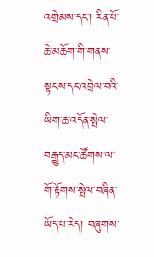འགྲེམས་དང་། རིན་པོ་ཆེ་མཆོག་གི་གནས་སྟངས་དང་འབྲེལ་བའི་ཡིག་ཆ་འདོན་སྤེལ་བརྒྱུད་མང་ཚོགས་ལ་གོ་རྟོགས་སྤེལ་བཞིན་ཡོད་པ་རེད། བཞུགས་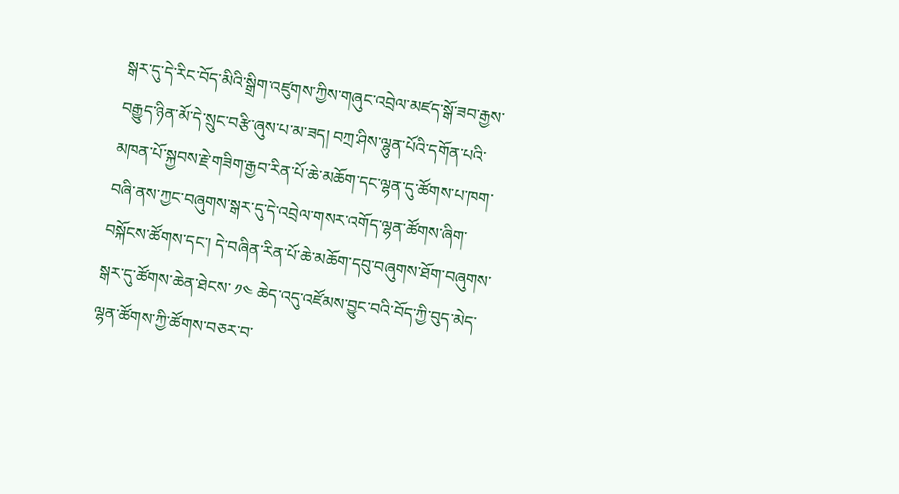སྒར་དུ་དེ་རིང་བོད་མིའི་སྒྲིག་འཛུགས་ཀྱིས་གཞུང་འབྲེལ་མཛད་སྒོ་ཟབ་རྒྱས་བརྒྱུད་ཉིན་མོ་དེ་སྲུང་བརྩི་ཞུས་པ་མ་ཟད། བཀྲ་ཤིས་ལྷུན་པོའི་དགོན་པའི་མཁན་པོ་སྐྱབས་རྗེ་གཟིག་རྒྱབ་རིན་པོ་ཆེ་མཆོག་དང་ལྷན་དུ་ཚོགས་པ་ཁག་བཞི་ནས་ཀྱང་བཞུགས་སྒར་དུ་དེ་འབྲེལ་གསར་འགོད་ལྷན་ཚོགས་ཞིག་བསྐོངས་ཚོགས་དང་། དེ་བཞིན་རིན་པོ་ཆེ་མཆོག་དབུ་བཞུགས་ཐོག་བཞུགས་སྒར་དུ་ཚོགས་ཆེན་ཐེངས་ ༡༤ ཆེད་འདུ་འཛོམས་བྱུང་བའི་བོད་ཀྱི་བུད་མེད་ལྷན་ཚོགས་ཀྱི་ཚོགས་བཅར་བ་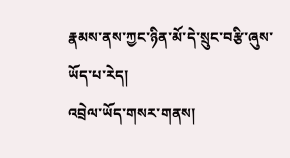རྣམས་ནས་ཀྱང་ཉིན་མོ་དེ་སྲུང་བརྩི་ཞུས་ཡོད་པ་རེད།
འབྲེལ་ཡོད་གསར་གནས།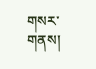གསར་གནས།